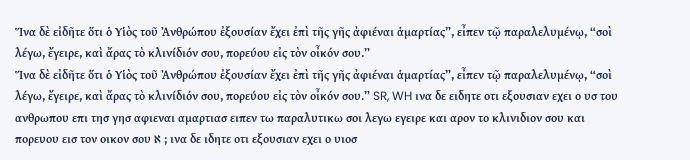Ἵνα δὲ εἰδῆτε ὅτι ὁ Υἱὸς τοῦ Ἀνθρώπου ἐξουσίαν ἔχει ἐπὶ τῆς γῆς ἀφιέναι ἁμαρτίας”, εἶπεν τῷ παραλελυμένῳ, “σοὶ λέγω, ἔγειρε, καὶ ἄρας τὸ κλινίδιόν σου, πορεύου εἰς τὸν οἶκόν σου.”
Ἵνα δὲ εἰδῆτε ὅτι ὁ Υἱὸς τοῦ Ἀνθρώπου ἐξουσίαν ἔχει ἐπὶ τῆς γῆς ἀφιέναι ἁμαρτίας”, εἶπεν τῷ παραλελυμένῳ, “σοὶ λέγω, ἔγειρε, καὶ ἄρας τὸ κλινίδιόν σου, πορεύου εἰς τὸν οἶκόν σου.” SR, WH ινα δε ειδητε οτι εξουσιαν εχει ο υσ του ανθρωπου επι τησ γησ αφιεναι αμαρτιασ ειπεν τω παραλυτικω σοι λεγω εγειρε και αρον το κλινιδιον σου και πορευου εισ τον οικον σου ℵ ; ινα δε ιδητε οτι εξουσιαν εχει ο υιοσ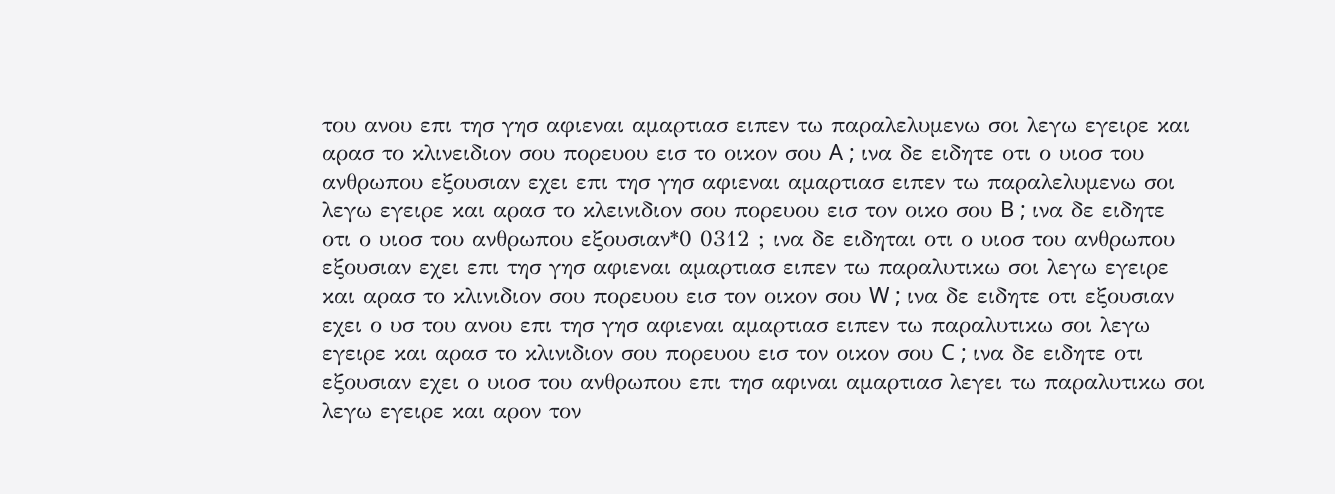του ανου επι τησ γησ αφιεναι αμαρτιασ ειπεν τω παραλελυμενω σοι λεγω εγειρε και αρασ το κλινειδιον σου πορευου εισ το οικον σου A ; ινα δε ειδητε οτι ο υιοσ του ανθρωπου εξουσιαν εχει επι τησ γησ αφιεναι αμαρτιασ ειπεν τω παραλελυμενω σοι λεγω εγειρε και αρασ το κλεινιδιον σου πορευου εισ τον οικο σου B ; ινα δε ειδητε οτι ο υιοσ του ανθρωπου εξουσιαν*0 0312 ; ινα δε ειδηται οτι ο υιοσ του ανθρωπου εξουσιαν εχει επι τησ γησ αφιεναι αμαρτιασ ειπεν τω παραλυτικω σοι λεγω εγειρε και αρασ το κλινιδιον σου πορευου εισ τον οικον σου W ; ινα δε ειδητε οτι εξουσιαν εχει ο υσ του ανου επι τησ γησ αφιεναι αμαρτιασ ειπεν τω παραλυτικω σοι λεγω εγειρε και αρασ το κλινιδιον σου πορευου εισ τον οικον σου C ; ινα δε ειδητε οτι εξουσιαν εχει ο υιοσ του ανθρωπου επι τησ αφιναι αμαρτιασ λεγει τω παραλυτικω σοι λεγω εγειρε και αρον τον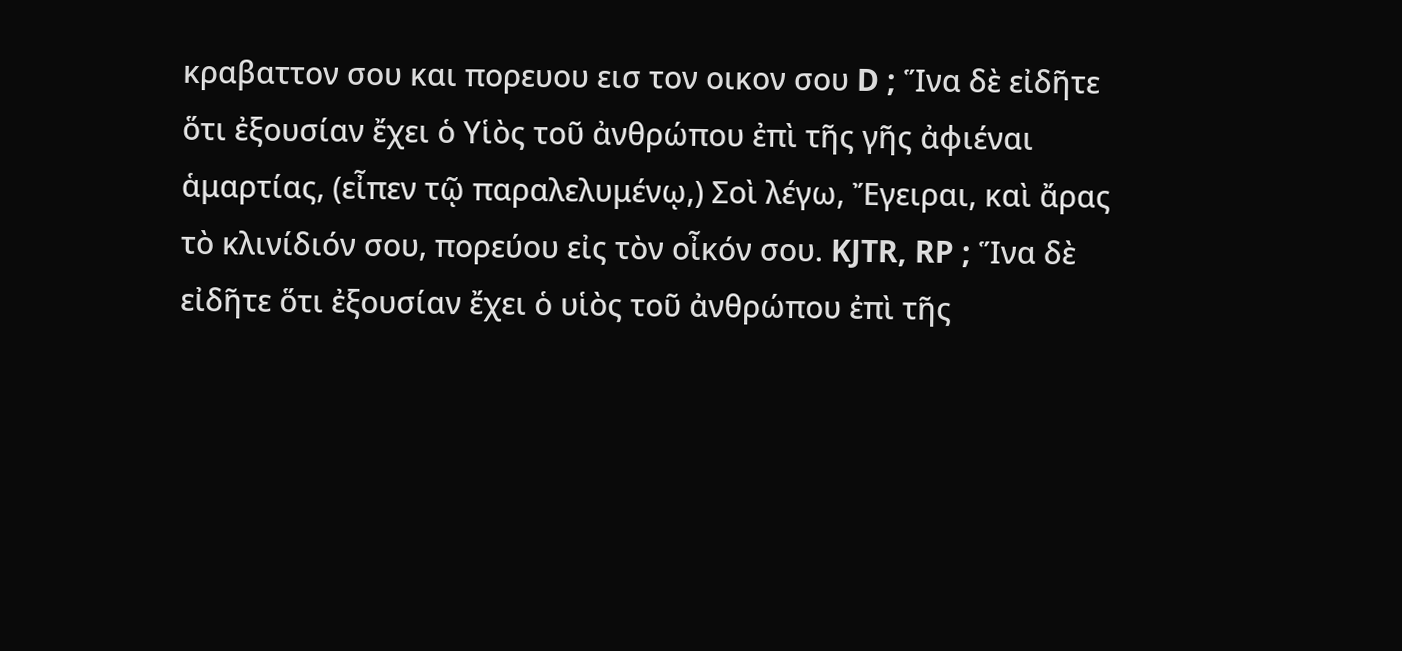κραβαττον σου και πορευου εισ τον οικον σου D ; Ἵνα δὲ εἰδῆτε ὅτι ἐξουσίαν ἔχει ὁ Υἱὸς τοῦ ἀνθρώπου ἐπὶ τῆς γῆς ἀφιέναι ἁμαρτίας, (εἶπεν τῷ παραλελυμένῳ,) Σοὶ λέγω, Ἔγειραι, καὶ ἄρας τὸ κλινίδιόν σου, πορεύου εἰς τὸν οἶκόν σου. KJTR, RP ; Ἵνα δὲ εἰδῆτε ὅτι ἐξουσίαν ἔχει ὁ υἱὸς τοῦ ἀνθρώπου ἐπὶ τῆς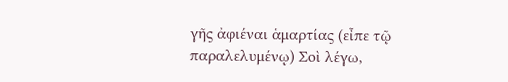γῆς ἀφιέναι ἁμαρτίας (εἶπε τῷ παραλελυμένῳ) Σοὶ λέγω,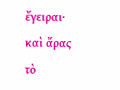ἔγειραι· καὶ ἄρας τὸ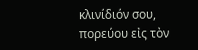κλινίδιόν σου, πορεύου εἰς τὸν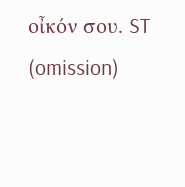οἶκόν σου. ST (omission)